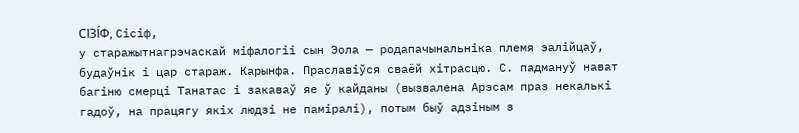СІЗІ́Ф, Сісіф,
у старажытнагрэчаскай міфалогіі сын Эола — родапачынальніка племя эалійцаў, будаўнік і цар стараж. Карынфа. Праславіўся сваёй хітрасцю. С. падмануў нават багіню смерці Танатас і закаваў яе ў кайданы (вызвалена Арэсам праз некалькі гадоў, на працягу якіх людзі не паміралі), потым быў адзіным з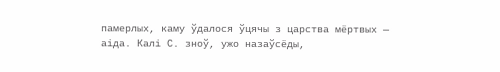памерлых, каму ўдалося ўцячы з царства мёртвых — аіда. Калі С. зноў, ужо назаўсёды,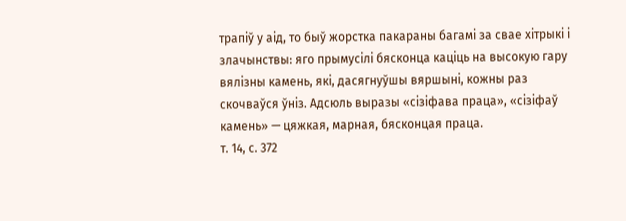трапіў у аід, то быў жорстка пакараны багамі за свае хітрыкі і злачынствы: яго прымусілі бясконца каціць на высокую гару вялізны камень, які, дасягнуўшы вяршыні, кожны раз скочваўся ўніз. Адсюль выразы «сізіфава праца», «сізіфаў камень» — цяжкая, марная, бясконцая праца.
т. 14, с. 372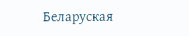Беларуская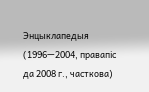Энцыклапедыя (1996—2004, правапіс да 2008 г., часткова)